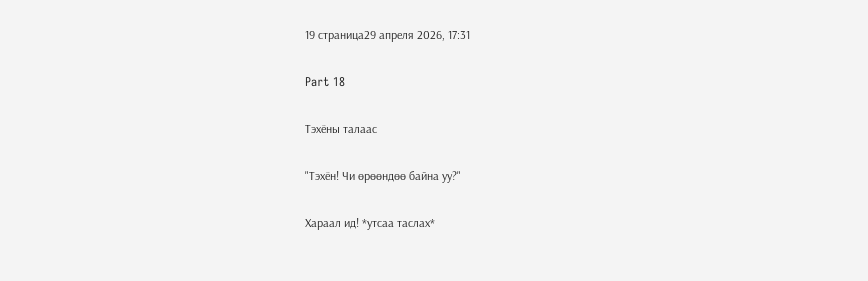19 страница29 апреля 2026, 17:31

Part 18

Тэхёны талаас

"Тэхён! Чи өрөөндөө байна уу?"

Хараал ид! *утсаа таслах*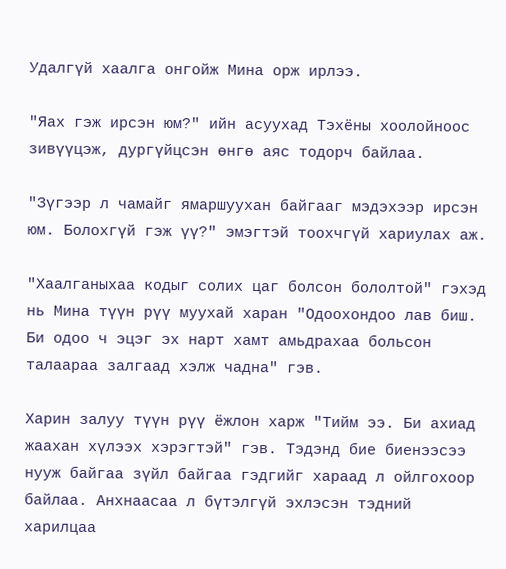Удалгүй хаалга онгойж Мина орж ирлээ.

"Яах гэж ирсэн юм?" ийн асуухад Тэхёны хоолойноос зивүүцэж, дургүйцсэн өнгө аяс тодорч байлаа.

"Зүгээр л чамайг ямаршуухан байгааг мэдэхээр ирсэн юм. Болохгүй гэж үү?" эмэгтэй тоохчгүй хариулах аж.

"Хаалганыхаа кодыг солих цаг болсон бололтой" гэхэд нь Мина түүн рүү муухай харан "Одоохондоо лав биш. Би одоо ч эцэг эх нарт хамт амьдрахаа больсон талаараа залгаад хэлж чадна" гэв.

Харин залуу түүн рүү ёжлон харж "Тийм ээ. Би ахиад жаахан хүлээх хэрэгтэй" гэв. Тэдэнд бие биенээсээ нууж байгаа зүйл байгаа гэдгийг хараад л ойлгохоор байлаа. Анхнаасаа л бүтэлгүй эхлэсэн тэдний харилцаа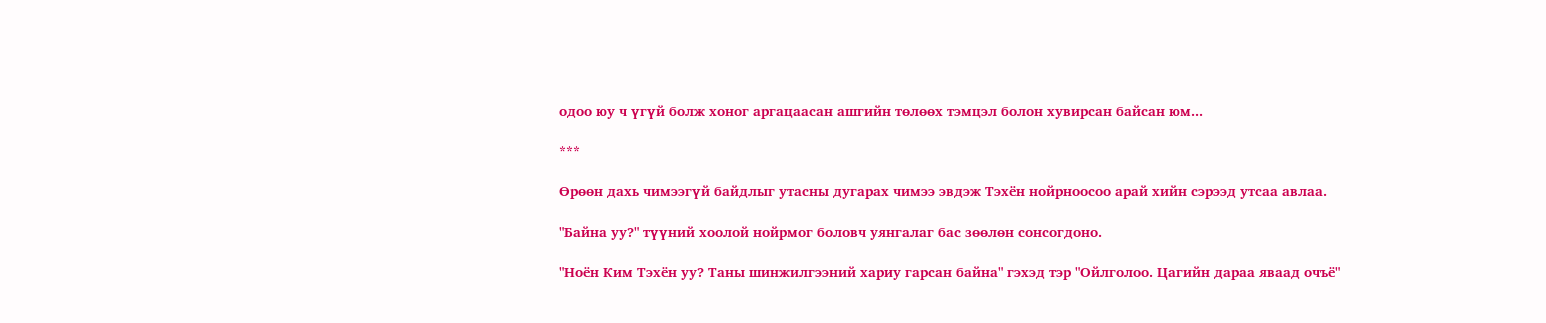одоо юу ч үгүй болж хоног аргацаасан ашгийн төлөөх тэмцэл болон хувирсан байсан юм...

***

Өрөөн дахь чимээгүй байдлыг утасны дугарах чимээ эвдэж Тэхён нойрноосоо арай хийн сэрээд утсаа авлаа.

"Байна уу?" түүний хоолой нойрмог боловч уянгалаг бас зөөлөн сонсогдоно.

"Ноён Ким Тэхён уу? Таны шинжилгээний хариу гарсан байна" гэхэд тэр "Ойлголоо. Цагийн дараа яваад очъё"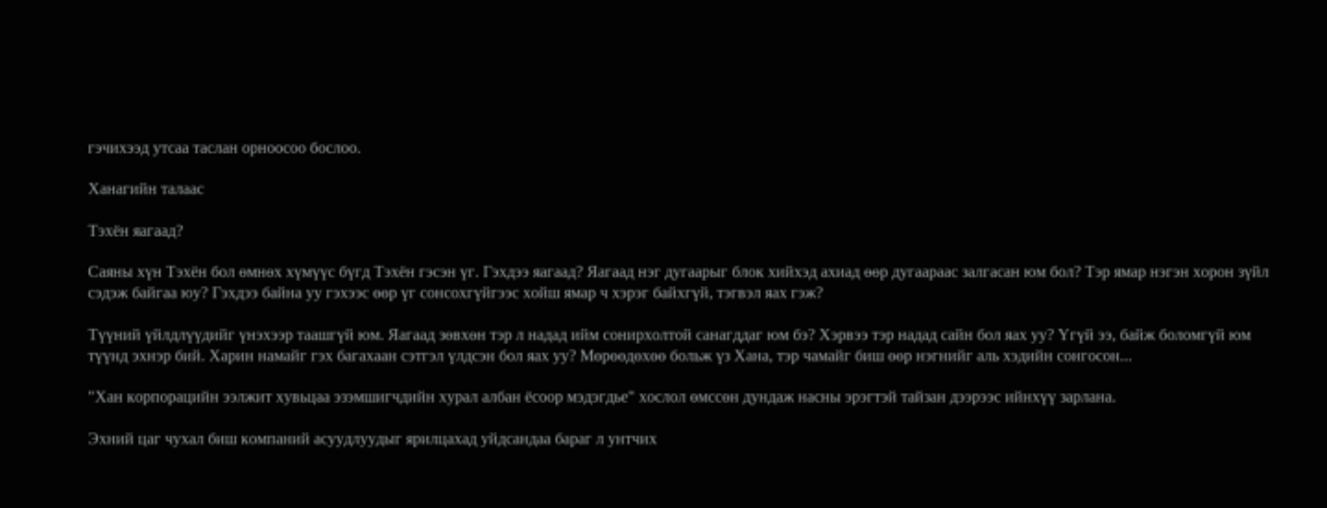гэчихээд утсаа таслан орноосоо бослоо.

Ханагийн талаас

Тэхён яагаад?

Саяны хүн Тэхён бол өмнөх хүмүүс бүгд Тэхён гэсэн үг. Гэхдээ яагаад? Яагаад нэг дугаарыг блок хийхэд ахиад өөр дугаараас залгасан юм бол? Тэр ямар нэгэн хорон зүйл сэдэж байгаа юу? Гэхдээ байна уу гэхээс өөр үг сонсохгүйгээс хойш ямар ч хэрэг байхгүй, тэгвэл яах гэж?

Түүний үйлдлүүдийг үнэхээр таашгүй юм. Яагаад зөвхөн тэр л надад ийм сонирхолтой санагддаг юм бэ? Хэрвээ тэр надад сайн бол яах уу? Үгүй ээ, байж боломгүй юм түүнд эхнэр бий. Харин намайг гэх багахаан сэтгэл үлдсэн бол яах уу? Мөрөөдөхөө больж үз Хана, тэр чамайг биш өөр нэгнийг аль хэдийн сонгосон...

"Хан корпорацийн ээлжит хувьцаа эзэмшигчдийн хурал албан ёсоор мэдэгдье" хослол өмссөн дундаж насны эрэгтэй тайзан дээрээс ийнхүү зарлана.

Эхний цаг чухал биш компаний асуудлуудыг ярилцахад уйдсандаа бараг л унтчих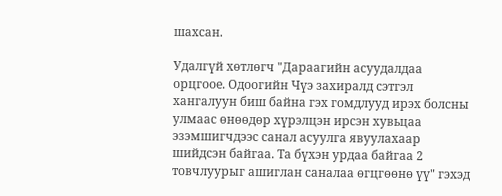шахсан.

Удалгүй хөтлөгч "Дараагийн асуудалдаа орцгоое. Одоогийн Чүэ захиралд сэтгэл хангалуун биш байна гэх гомдлууд ирэх болсны улмаас өнөөдөр хүрэлцэн ирсэн хувьцаа эзэмшигчдээс санал асуулга явуулахаар шийдсэн байгаа. Та бүхэн урдаа байгаа 2 товчлуурыг ашиглан саналаа өгцгөөнө үү" гэхэд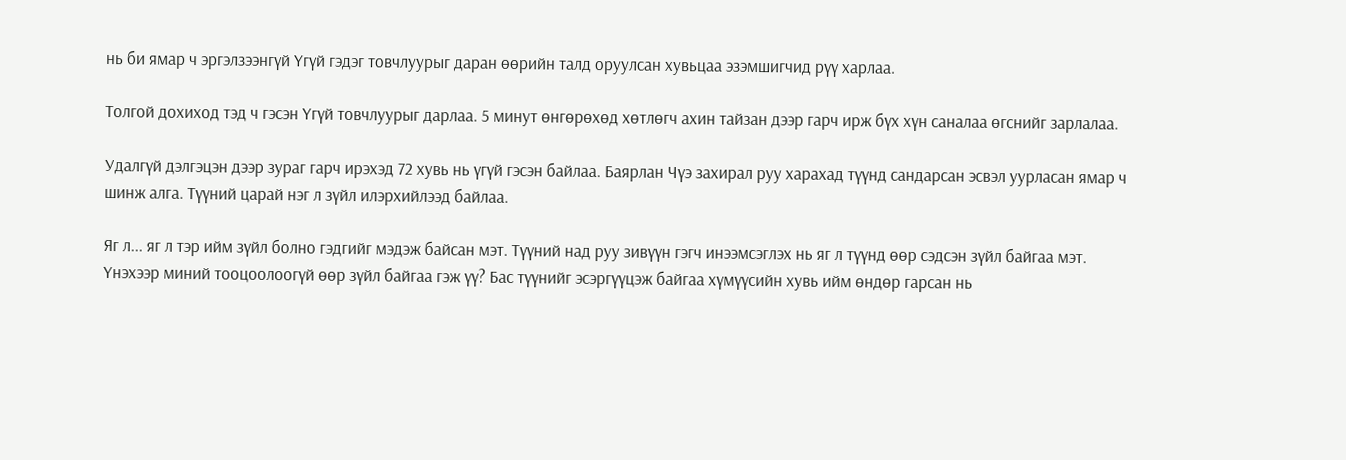нь би ямар ч эргэлзээнгүй Үгүй гэдэг товчлуурыг даран өөрийн талд оруулсан хувьцаа эзэмшигчид рүү харлаа.

Толгой дохиход тэд ч гэсэн Үгүй товчлуурыг дарлаа. 5 минут өнгөрөхөд хөтлөгч ахин тайзан дээр гарч ирж бүх хүн саналаа өгснийг зарлалаа.

Удалгүй дэлгэцэн дээр зураг гарч ирэхэд 72 хувь нь үгүй гэсэн байлаа. Баярлан Чүэ захирал руу харахад түүнд сандарсан эсвэл уурласан ямар ч шинж алга. Түүний царай нэг л зүйл илэрхийлээд байлаа.

Яг л... яг л тэр ийм зүйл болно гэдгийг мэдэж байсан мэт. Түүний над руу зивүүн гэгч инээмсэглэх нь яг л түүнд өөр сэдсэн зүйл байгаа мэт. Үнэхээр миний тооцоолоогүй өөр зүйл байгаа гэж үү? Бас түүнийг эсэргүүцэж байгаа хүмүүсийн хувь ийм өндөр гарсан нь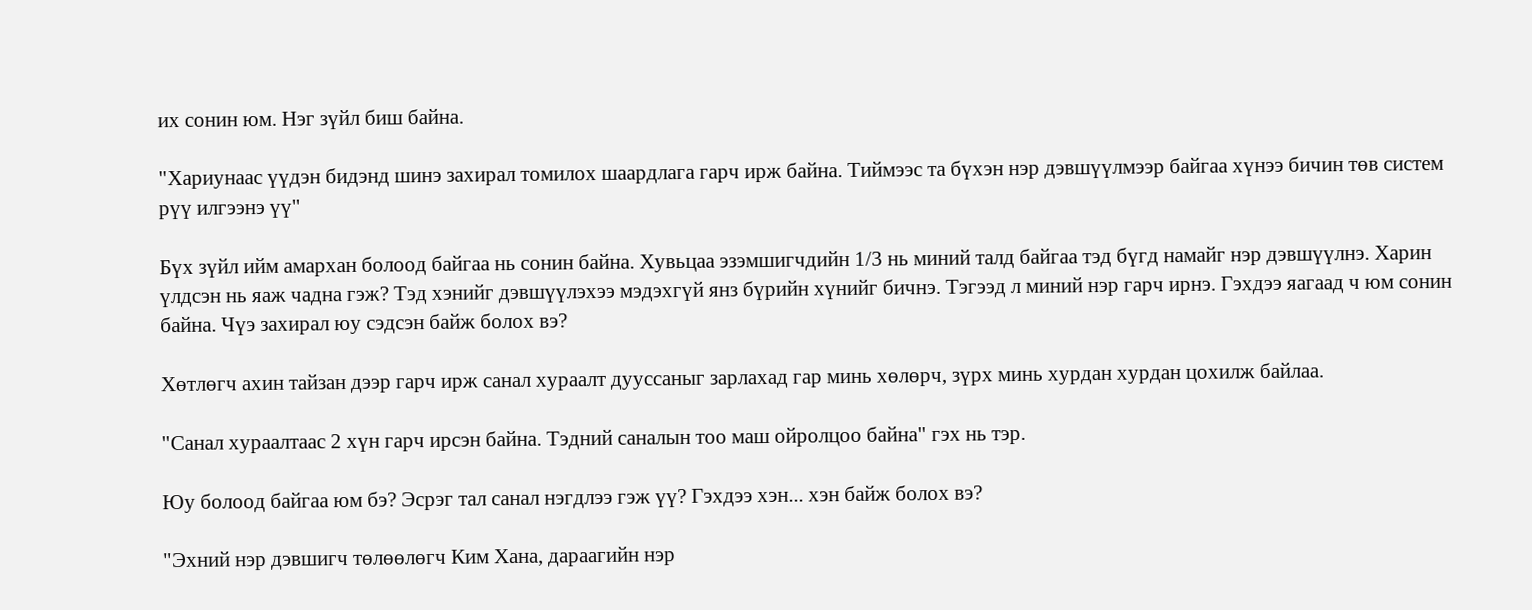их сонин юм. Нэг зүйл биш байна.

"Хариунаас үүдэн бидэнд шинэ захирал томилох шаардлага гарч ирж байна. Тиймээс та бүхэн нэр дэвшүүлмээр байгаа хүнээ бичин төв систем рүү илгээнэ үү"

Бүх зүйл ийм амархан болоод байгаа нь сонин байна. Хувьцаа эзэмшигчдийн 1/3 нь миний талд байгаа тэд бүгд намайг нэр дэвшүүлнэ. Харин үлдсэн нь яаж чадна гэж? Тэд хэнийг дэвшүүлэхээ мэдэхгүй янз бүрийн хүнийг бичнэ. Тэгээд л миний нэр гарч ирнэ. Гэхдээ яагаад ч юм сонин байна. Чүэ захирал юу сэдсэн байж болох вэ?

Хөтлөгч ахин тайзан дээр гарч ирж санал хураалт дууссаныг зарлахад гар минь хөлөрч, зүрх минь хурдан хурдан цохилж байлаа.

"Санал хураалтаас 2 хүн гарч ирсэн байна. Тэдний саналын тоо маш ойролцоо байна" гэх нь тэр.

Юу болоод байгаа юм бэ? Эсрэг тал санал нэгдлээ гэж үү? Гэхдээ хэн... хэн байж болох вэ?

"Эхний нэр дэвшигч төлөөлөгч Ким Хана, дараагийн нэр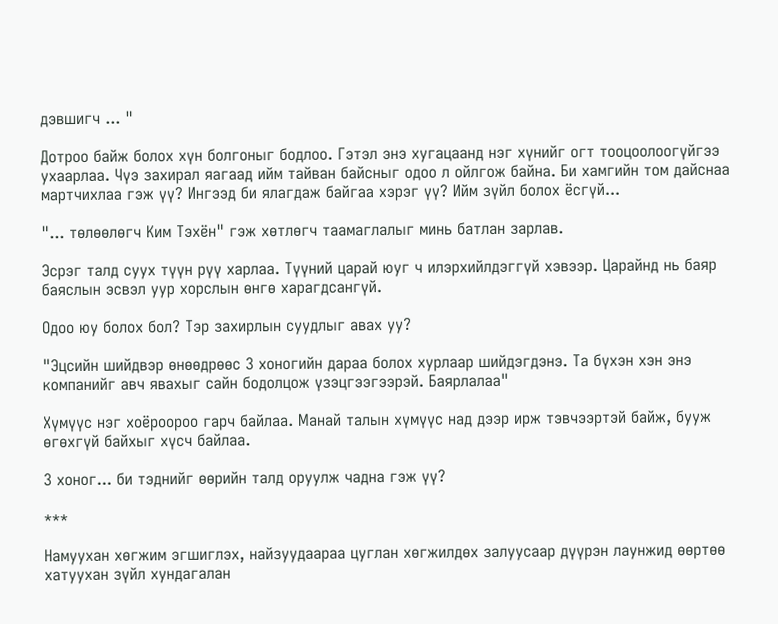дэвшигч ... "

Дотроо байж болох хүн болгоныг бодлоо. Гэтэл энэ хугацаанд нэг хүнийг огт тооцоолоогүйгээ ухаарлаа. Чүэ захирал яагаад ийм тайван байсныг одоо л ойлгож байна. Би хамгийн том дайснаа мартчихлаа гэж үү? Ингээд би ялагдаж байгаа хэрэг үү? Ийм зүйл болох ёсгүй...

"... төлөөлөгч Ким Тэхён" гэж хөтлөгч таамаглалыг минь батлан зарлав.

Эсрэг талд суух түүн рүү харлаа. Түүний царай юуг ч илэрхийлдэггүй хэвээр. Царайнд нь баяр баяслын эсвэл уур хорслын өнгө харагдсангүй.

Одоо юу болох бол? Тэр захирлын суудлыг авах уу?

"Эцсийн шийдвэр өнөөдрөөс 3 хоногийн дараа болох хурлаар шийдэгдэнэ. Та бүхэн хэн энэ компанийг авч явахыг сайн бодолцож үзэцгээгээрэй. Баярлалаа"

Хүмүүс нэг хоёроороо гарч байлаа. Манай талын хүмүүс над дээр ирж тэвчээртэй байж, бууж өгөхгүй байхыг хүсч байлаа.

3 хоног... би тэднийг өөрийн талд оруулж чадна гэж үү?

***

Намуухан хөгжим эгшиглэх, найзуудаараа цуглан хөгжилдөх залуусаар дүүрэн лаунжид өөртөө хатуухан зүйл хундагалан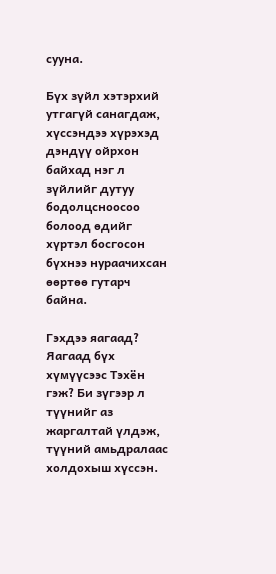сууна.

Бүх зүйл хэтэрхий утгагүй санагдаж, хүссэндээ хүрэхэд дэндүү ойрхон байхад нэг л зүйлийг дутуу бодолцсноосоо болоод өдийг хүртэл босгосон бүхнээ нураачихсан өөртөө гутарч байна.

Гэхдээ яагаад? Яагаад бүх хүмүүсээс Тэхён гэж? Би зүгээр л түүнийг аз жаргалтай үлдэж, түүний амьдралаас холдохыш хүссэн.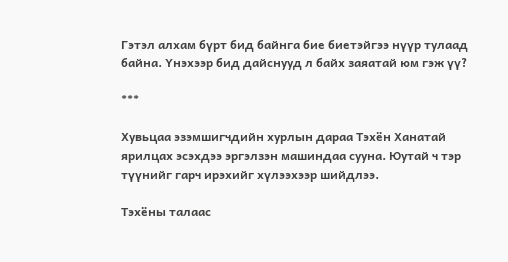Гэтэл алхам бүрт бид байнга бие биетэйгээ нүүр тулаад байна. Үнэхээр бид дайснууд л байх заяатай юм гэж үү?

***

Хувьцаа эзэмшигчдийн хурлын дараа Тэхён Ханатай ярилцах эсэхдээ эргэлзэн машиндаа сууна. Юутай ч тэр түүнийг гарч ирэхийг хүлээхээр шийдлээ.

Тэхёны талаас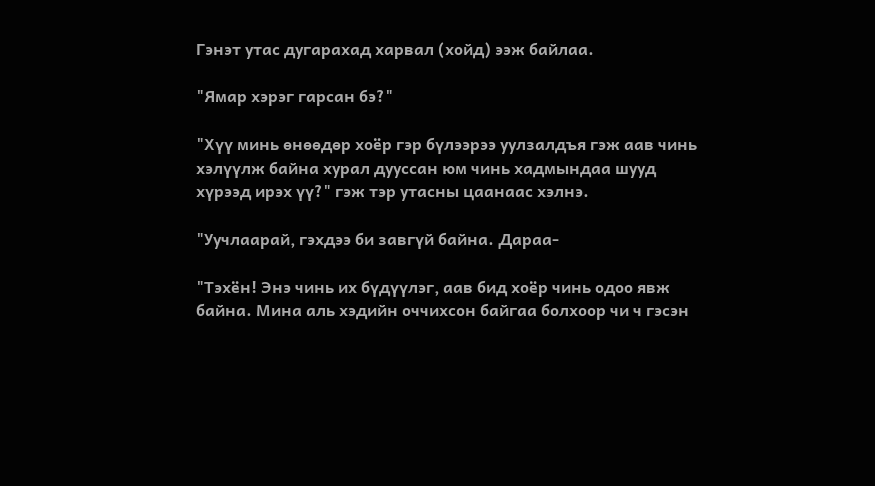Гэнэт утас дугарахад харвал (хойд) ээж байлаа.

"Ямар хэрэг гарсан бэ?"

"Хүү минь өнөөдөр хоёр гэр бүлээрээ уулзалдъя гэж аав чинь хэлүүлж байна хурал дууссан юм чинь хадмындаа шууд хүрээд ирэх үү?" гэж тэр утасны цаанаас хэлнэ.

"Уучлаарай, гэхдээ би завгүй байна. Дараа-

"Тэхён! Энэ чинь их бүдүүлэг, аав бид хоёр чинь одоо явж байна. Мина аль хэдийн оччихсон байгаа болхоор чи ч гэсэн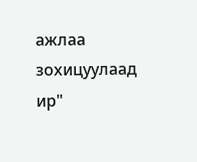ажлаа зохицуулаад ир"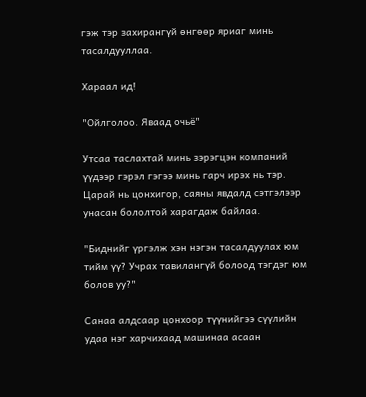гэж тэр захирангүй өнгөөр яриаг минь тасалдууллаа.

Хараал ид!

"Ойлголоо. Яваад очьё"

Утсаа таслахтай минь зэрэгцэн компаний үүдээр гэрэл гэгээ минь гарч ирэх нь тэр. Царай нь цонхигор, саяны явдалд сэтгэлээр унасан бололтой харагдаж байлаа.

"Биднийг үргэлж хэн нэгэн тасалдуулах юм тийм үү? Учрах тавилангүй болоод тэгдэг юм болов уу?"

Санаа алдсаар цонхоор түүнийгээ сүүлийн удаа нэг харчихаад машинаа асаан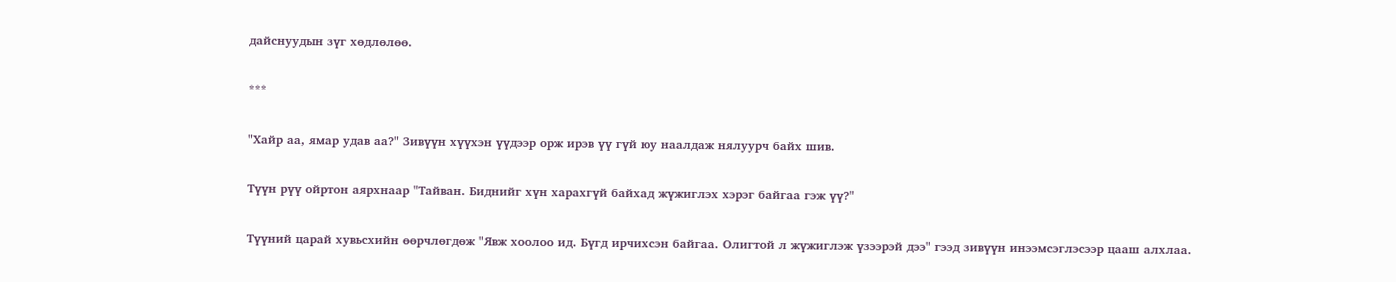дайснуудын зүг хөдлөлөө.

***

"Хайр аа, ямар удав аа?" Зивүүн хүүхэн үүдээр орж ирэв үү гүй юу наалдаж нялуурч байх шив.

Түүн рүү ойртон аярхнаар "Тайван. Биднийг хүн харахгүй байхад жүжиглэх хэрэг байгаа гэж үү?"

Түүний царай хувьсхийн өөрчлөгдөж "Явж хоолоо ид. Бүгд ирчихсэн байгаа. Олигтой л жүжиглэж үзээрэй дээ" гээд зивүүн инээмсэглэсээр цааш алхлаа.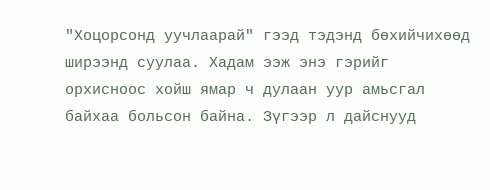"Хоцорсонд уучлаарай" гээд тэдэнд бөхийчихөөд ширээнд суулаа. Хадам ээж энэ гэрийг орхисноос хойш ямар ч дулаан уур амьсгал байхаа больсон байна. Зүгээр л дайснууд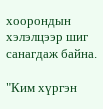хоорондын хэлэлцээр шиг санагдаж байна.

"Ким хүргэн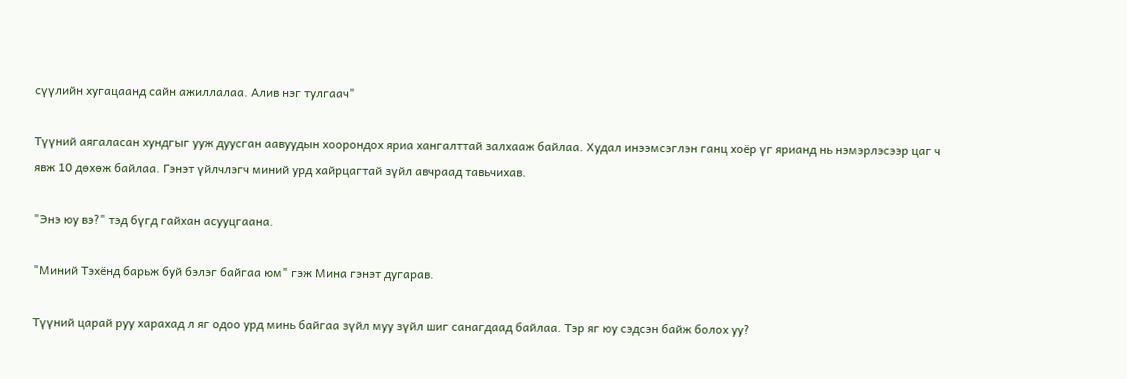сүүлийн хугацаанд сайн ажиллалаа. Алив нэг тулгаач"

Түүний аягаласан хундгыг ууж дуусган аавуудын хоорондох яриа хангалттай залхааж байлаа. Худал инээмсэглэн ганц хоёр үг ярианд нь нэмэрлэсээр цаг ч явж 10 дөхөж байлаа. Гэнэт үйлчлэгч миний урд хайрцагтай зүйл авчраад тавьчихав.

"Энэ юу вэ?" тэд бүгд гайхан асууцгаана.

"Миний Тэхёнд барьж буй бэлэг байгаа юм" гэж Мина гэнэт дугарав.

Түүний царай руу харахад л яг одоо урд минь байгаа зүйл муу зүйл шиг санагдаад байлаа. Тэр яг юу сэдсэн байж болох уу?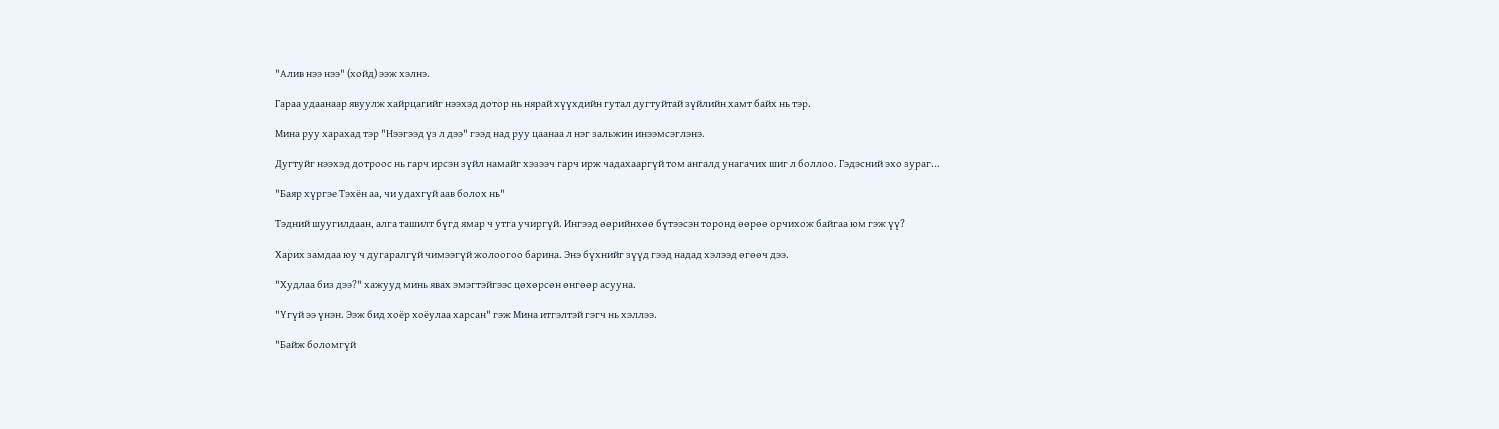"Алив нээ нээ" (хойд) ээж хэлнэ.

Гараа удаанаар явуулж хайрцагийг нээхэд дотор нь нярай хүүхдийн гутал дугтуйтай зүйлийн хамт байх нь тэр.

Мина руу харахад тэр "Нээгээд үз л дээ" гээд над руу цаанаа л нэг зальжин инээмсэглэнэ.

Дугтуйг нээхэд дотроос нь гарч ирсэн зүйл намайг хэзээч гарч ирж чадахааргүй том ангалд унагачих шиг л боллоо. Гэдэсний эхо зураг...

"Баяр хүргэе Тэхён аа, чи удахгүй аав болох нь"

Тэдний шуугилдаан, алга ташилт бүгд ямар ч утга учиргүй. Ингээд өөрийнхөө бүтээсэн торонд өөрөө орчихож байгаа юм гэж үү?

Харих замдаа юу ч дугаралгүй чимээгүй жолоогоо барина. Энэ бүхнийг зүүд гээд надад хэлээд өгөөч дээ.

"Худлаа биз дээ?" хажууд минь явах эмэгтэйгээс цөхөрсөн өнгөөр асууна.

"Үгүй ээ үнэн. Ээж бид хоёр хоёулаа харсан" гэж Мина итгэлтэй гэгч нь хэллээ.

"Байж боломгүй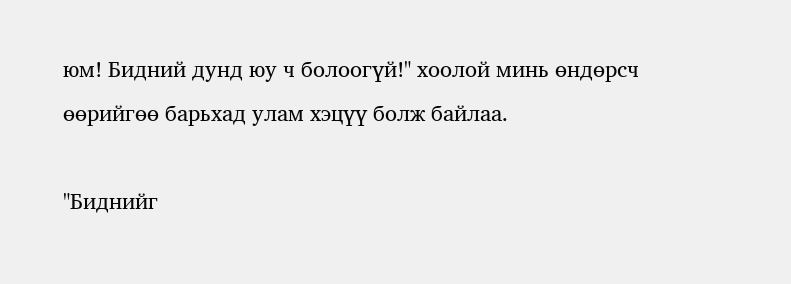юм! Бидний дунд юу ч болоогүй!" хоолой минь өндөрсч өөрийгөө барьхад улам хэцүү болж байлаа.

"Биднийг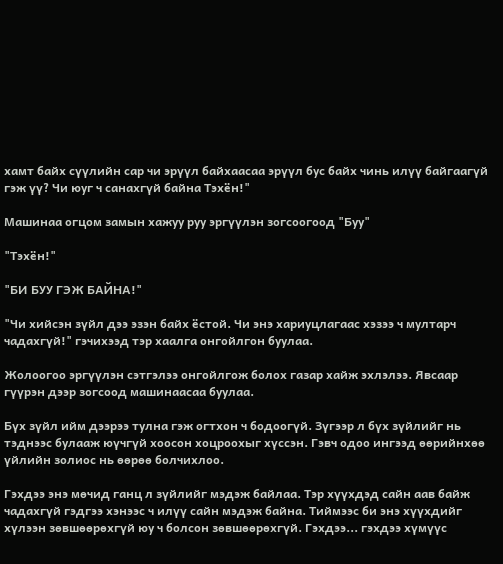хамт байх сүүлийн сар чи эрүүл байхаасаа эрүүл бус байх чинь илүү байгаагүй гэж үү? Чи юуг ч санахгүй байна Тэхён!"

Машинаа огцом замын хажуу руу эргүүлэн зогсоогоод "Буу"

"Тэхён!"

"БИ БУУ ГЭЖ БАЙНА!"

"Чи хийсэн зүйл дээ эзэн байх ёстой. Чи энэ хариуцлагаас хэзээ ч мултарч чадахгүй!" гэчихээд тэр хаалга онгойлгон буулаа.

Жолоогоо эргүүлэн сэтгэлээ онгойлгож болох газар хайж эхлэлээ. Явсаар гүүрэн дээр зогсоод машинаасаа буулаа.

Бүх зүйл ийм дээрээ тулна гэж огтхон ч бодоогүй. Зүгээр л бүх зүйлийг нь тэднээс булааж юүчгүй хоосон хоцроохыг хүссэн. Гэвч одоо ингээд өөрийнхөө үйлийн золиос нь өөрөө болчихлоо.

Гэхдээ энэ мөчид ганц л зүйлийг мэдэж байлаа. Тэр хүүхдэд сайн аав байж чадахгүй гэдгээ хэнээс ч илүү сайн мэдэж байна. Тиймээс би энэ хүүхдийг хүлээн зөвшөөрөхгүй юу ч болсон зөвшөөрөхгүй. Гэхдээ... гэхдээ хүмүүс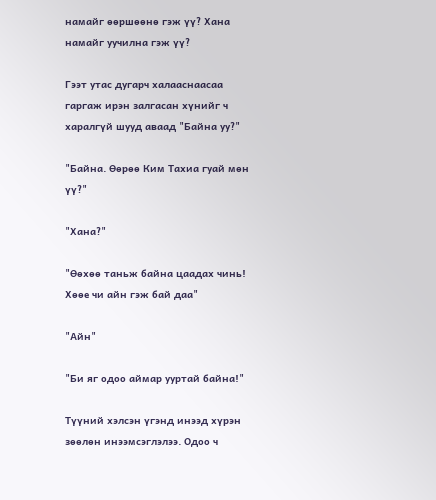намайг өөршөөнө гэж үү? Хана намайг уучилна гэж үү?

Гээт утас дугарч халааснаасаа гаргаж ирэн залгасан хүнийг ч харалгүй шууд аваад "Байна уу?"

"Байна. Өөрөө Ким Тахиа гуай мөн үү?"

"Хана?"

"Өөхөө таньж байна цаадах чинь! Хөөе чи айн гэж бай даа"

"Айн"

"Би яг одоо аймар ууртай байна!"

Түүний хэлсэн үгэнд инээд хүрэн зөөлөн инээмсэглэлээ. Одоо ч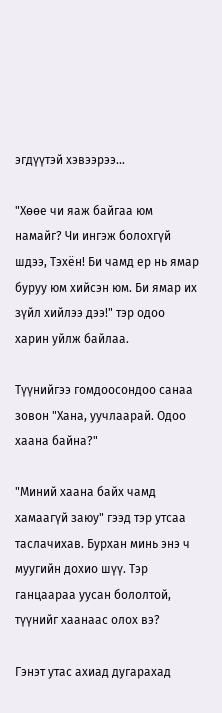эгдүүтэй хэвээрээ...

"Хөөе чи яаж байгаа юм намайг? Чи ингэж болохгүй шдээ, Тэхён! Би чамд ер нь ямар буруу юм хийсэн юм. Би ямар их зүйл хийлээ дээ!" тэр одоо харин уйлж байлаа.

Түүнийгээ гомдоосондоо санаа зовон "Хана, уучлаарай. Одоо хаана байна?"

"Миний хаана байх чамд хамаагүй заюу" гээд тэр утсаа таслачихав. Бурхан минь энэ ч муугийн дохио шүү. Тэр ганцаараа уусан бололтой, түүнийг хаанаас олох вэ?

Гэнэт утас ахиад дугарахад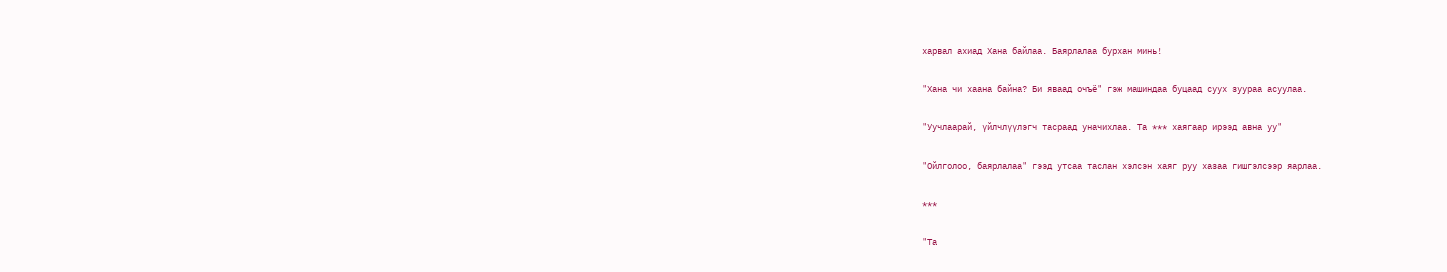харвал ахиад Хана байлаа. Баярлалаа бурхан минь!

"Хана чи хаана байна? Би яваад очъё" гэж машиндаа буцаад суух зуураа асуулаа.

"Уучлаарай, үйлчлүүлэгч тасраад уначихлаа. Та *** хаягаар ирээд авна уу"

"Ойлголоо, баярлалаа" гээд утсаа таслан хэлсэн хаяг руу хазаа гишгэлсээр яарлаа.

***

"Та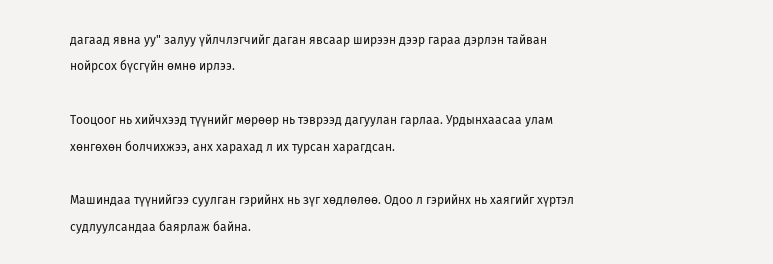дагаад явна уу" залуу үйлчлэгчийг даган явсаар ширээн дээр гараа дэрлэн тайван нойрсох бүсгүйн өмнө ирлээ.

Тооцоог нь хийчхээд түүнийг мөрөөр нь тэврээд дагуулан гарлаа. Урдынхаасаа улам хөнгөхөн болчихжээ, анх харахад л их турсан харагдсан.

Машиндаа түүнийгээ суулган гэрийнх нь зүг хөдлөлөө. Одоо л гэрийнх нь хаягийг хүртэл судлуулсандаа баярлаж байна.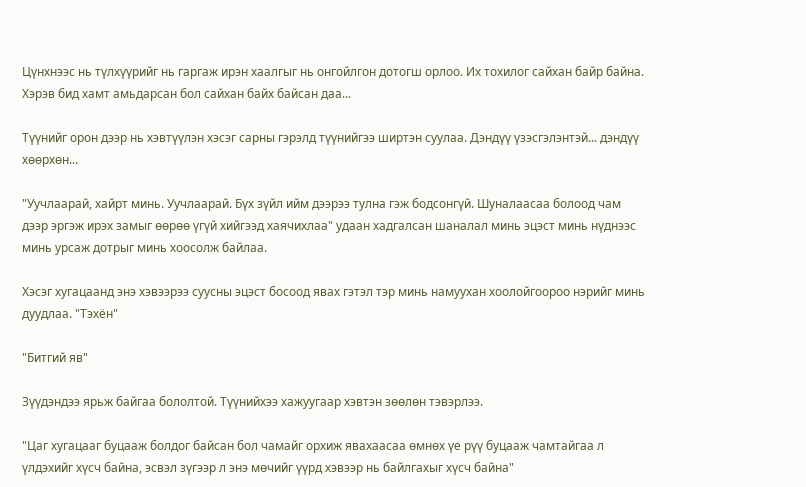Цүнхнээс нь түлхүүрийг нь гаргаж ирэн хаалгыг нь онгойлгон дотогш орлоо. Их тохилог сайхан байр байна. Хэрэв бид хамт амьдарсан бол сайхан байх байсан даа...

Түүнийг орон дээр нь хэвтүүлэн хэсэг сарны гэрэлд түүнийгээ ширтэн суулаа. Дэндүү үзэсгэлэнтэй... дэндүү хөөрхөн...

"Уучлаарай, хайрт минь. Уучлаарай. Бүх зүйл ийм дээрээ тулна гэж бодсонгүй. Шуналаасаа болоод чам дээр эргэж ирэх замыг өөрөө үгүй хийгээд хаячихлаа" удаан хадгалсан шаналал минь эцэст минь нүднээс минь урсаж дотрыг минь хоосолж байлаа.

Хэсэг хугацаанд энэ хэвээрээ суусны эцэст босоод явах гэтэл тэр минь намуухан хоолойгоороо нэрийг минь дуудлаа. "Тэхён"

"Битгий яв"

Зүүдэндээ ярьж байгаа бололтой. Түүнийхээ хажуугаар хэвтэн зөөлөн тэвэрлээ.

"Цаг хугацааг буцааж болдог байсан бол чамайг орхиж явахаасаа өмнөх үе рүү буцааж чамтайгаа л үлдэхийг хүсч байна, эсвэл зүгээр л энэ мөчийг үүрд хэвээр нь байлгахыг хүсч байна"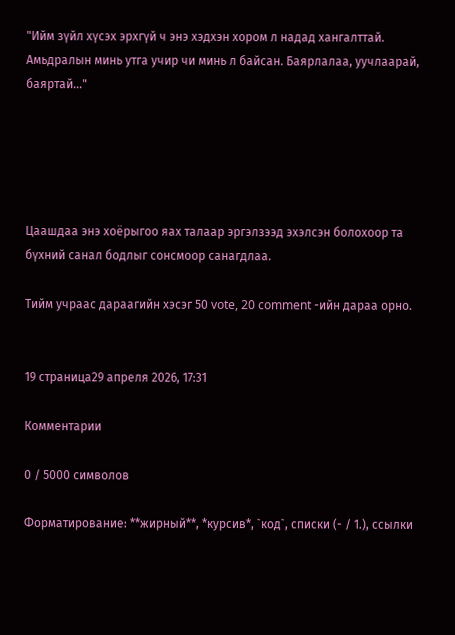"Ийм зүйл хүсэх эрхгүй ч энэ хэдхэн хором л надад хангалттай. Амьдралын минь утга учир чи минь л байсан. Баярлалаа, уучлаарай, баяртай..."





Цаашдаа энэ хоёрыгоо яах талаар эргэлзээд эхэлсэн болохоор та бүхний санал бодлыг сонсмоор санагдлаа.

Тийм учраас дараагийн хэсэг 50 vote, 20 comment -ийн дараа орно.


19 страница29 апреля 2026, 17:31

Комментарии

0 / 5000 символов

Форматирование: **жирный**, *курсив*, `код`, списки (- / 1.), ссылки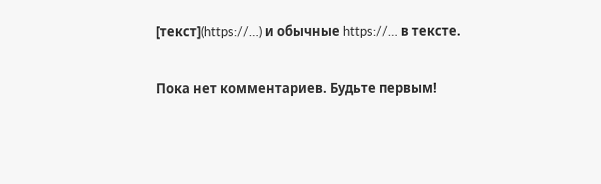[текст](https://…) и обычные https://… в тексте.

Пока нет комментариев. Будьте первым!